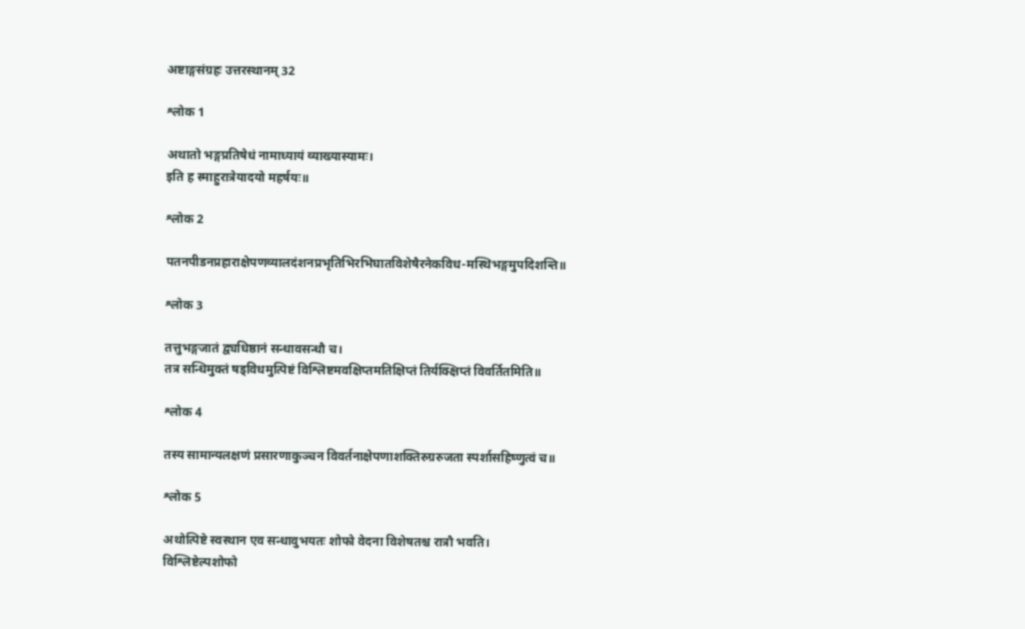अष्टाङ्गसंग्रहः उत्तरस्थानम् 32

श्लोक 1

अथातो भङ्गप्रतिषेधं नामाध्यायं व्याख्यास्यामः।
इति ह स्माहुरात्रेयादयो महर्षयः॥

श्लोक 2

पतनपीडनप्रहाराक्षेपणव्यालदंशनप्रभृतिभिरभिघातविशेषैरनेकविध-मस्थिभङ्गमुपदिशन्ति॥

श्लोक 3

तत्तुभङ्गजातं द्व्यधिष्ठानं सन्धावसन्धौ च।
तत्र सन्धिमुक्तं षड्विधमुत्पिष्टं विश्लिष्टमवक्षिप्तमतिक्षिप्तं तिर्यक्क्षिप्तं विवर्तितमिति॥

श्लोक 4

तस्य सामान्यलक्षणं प्रसारणाकुञ्चन विवर्तनाक्षेपणाशक्तिरुग्ररुजता स्पर्शासहिष्णुत्वं च॥

श्लोक 5

अथोत्पिष्टे स्वस्थान एव सन्धावुभयतः शोफो वेदना विशेषतश्च रात्रौ भवति।
विश्लिष्टेल्पशोफो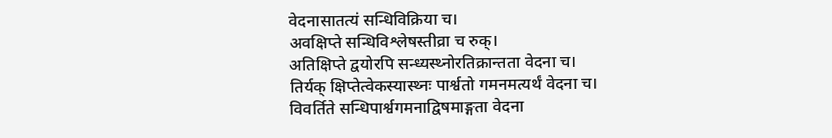वेदनासातत्यं सन्धिविक्रिया च।
अवक्षिप्ते सन्धिविश्लेषस्तीव्रा च रुक्।
अतिक्षिप्ते द्वयोरपि सन्ध्यस्थ्नोरतिक्रान्तता वेदना च।
तिर्यक् क्षिप्तेत्वेकस्यास्थ्नः पार्श्वतो गमनमत्यर्थं वेदना च।
विवर्तिते सन्धिपार्श्वगमनाद्विषमाङ्गता वेदना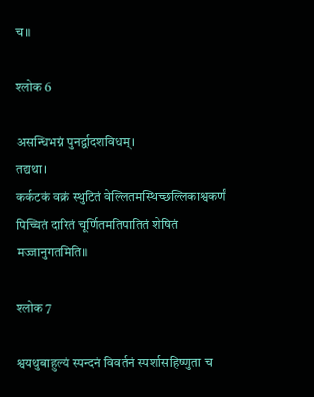च॥

श्लोक 6

असन्धिभग्नं पुनर्द्वादशविधम्।
तद्यथा।
कर्कटकं वक्रं स्थुटितं वेल्लितमस्थिच्छल्लिकाश्वकर्णं पिच्चितं दारितं चूर्णितमतिपातितं शेषितं मज्जानुगतमिति॥

श्लोक 7

श्वयथुबाहुल्यं स्पन्दनं विवर्तनं स्पर्शासहिष्णुता च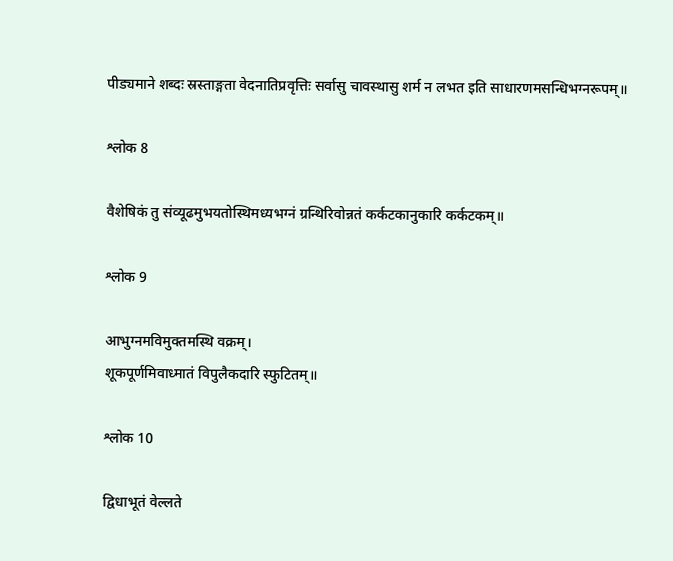पीड्यमाने शब्दः स्रस्ताङ्गता वेदनातिप्रवृत्तिः सर्वासु चावस्थासु शर्म न लभत इति साधारणमसन्धिभग्नरूपम्॥

श्लोक 8

वैशेषिकं तु संव्यूढमुभयतोस्थिमध्यभग्नं ग्रन्थिरिवोन्नतं कर्कटकानुकारि कर्कटकम्॥

श्लोक 9

आभुग्नमविमुक्तमस्थि वक्रम्।
शूकपूर्णमिवाध्मातं विपुलैकदारि स्फुटितम्॥

श्लोक 10

द्विधाभूतं वेल्लते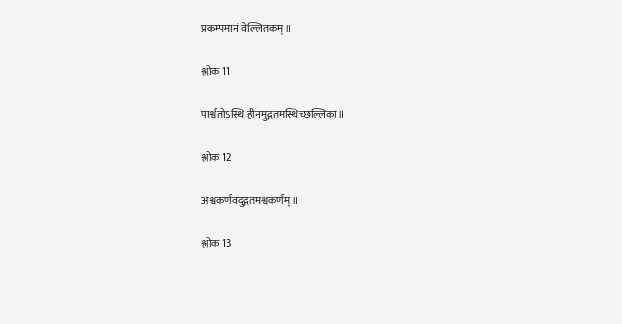प्रकम्पमानं वेल्लितकम्॥

श्लोक 11

पार्श्वतोऽस्थि हीनमुद्गतमस्थिच्छल्लिका॥

श्लोक 12

अश्वकर्णवदुद्गतमश्वकर्णम्॥

श्लोक 13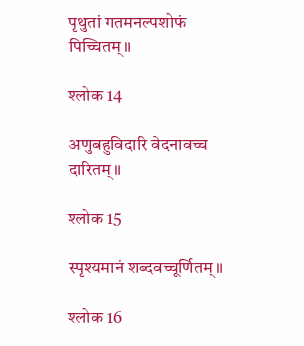पृथुतां गतमनल्पशोफं पिच्चितम्॥

श्लोक 14

अणुबहुविदारि वेदनावच्च दारितम्॥

श्लोक 15

स्पृश्यमानं शब्दवच्चूर्णितम्॥

श्लोक 16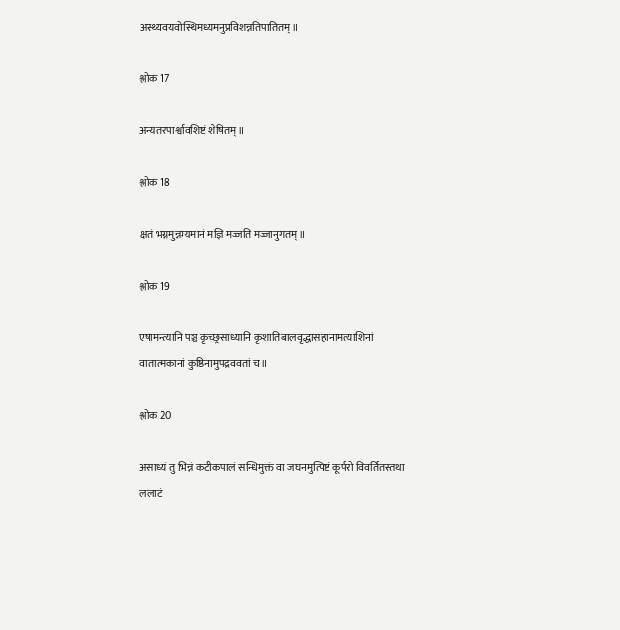अस्थ्यवयवोस्थिमध्यमनुप्रविशन्नतिपातितम्॥

श्लोक 17

अन्यतरपार्श्वावशिष्टं शेषितम्॥

श्लोक 18

क्षतं भग्नमुन्नम्यमानं मज्ञि मज्जति मज्जानुगतम्॥

श्लोक 19

एषामन्त्यानि पञ्च कृच्छ्रसाध्यानि कृशातिबालवृद्धासहानामत्याशिनां वातात्मकानां कुष्ठिनामुपद्रववतां च॥

श्लोक 20

असाध्यं तु भिन्नं कटीकपालं सन्धिमुक्तं वा जघनमुत्पिष्टं कूर्परो विवर्तितस्तथा ललाटं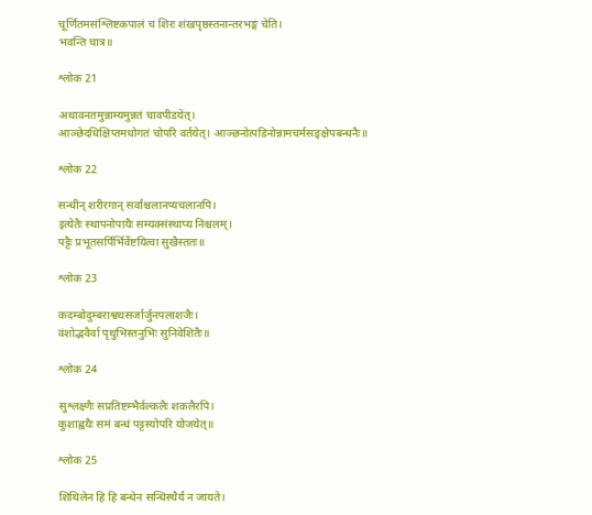चूर्णितमसंश्लिष्टकपालं च शिरः शंखपृष्ठस्तनान्तरभङ्गं चेति।
भवन्ति चात्र॥

श्लोक 21

अथावनतमुन्नाम्यमुन्नतं चावपीडयेत्।
आञ्छेदधिक्षिप्तमधोगतं चोपरि वर्तयेत्। आञ्छनोत्पडिनोन्नामचर्मसङ्क्षेपबन्धनैः॥

श्लोक 22

सन्धीन् शरीरगान् सर्वांश्चलानप्यचलानपि।
इत्येतैः स्थापनोपायैः सम्यक्संस्थाप्य निश्चलम्।
पट्टैः प्रभूतसर्पिर्भिर्वेष्टयित्वा सुखैस्ततः॥

श्लोक 23

कदम्बोदुम्बराश्वथसर्जार्जुनपलाशजैः।
वंशोद्भवैर्वा पृथुभिस्तनुभिः सुनिवेशितैः॥

श्लोक 24

सुश्लक्ष्णैः सप्रतिष्टम्भैर्वल्कलैः शकलैरपि।
कुशाह्वयैः समं बन्धं पट्टस्योपरि योजयेत्॥

श्लोक 25

शिथिलेन हि हि बन्धेन सन्धिस्थैर्यं न जायते।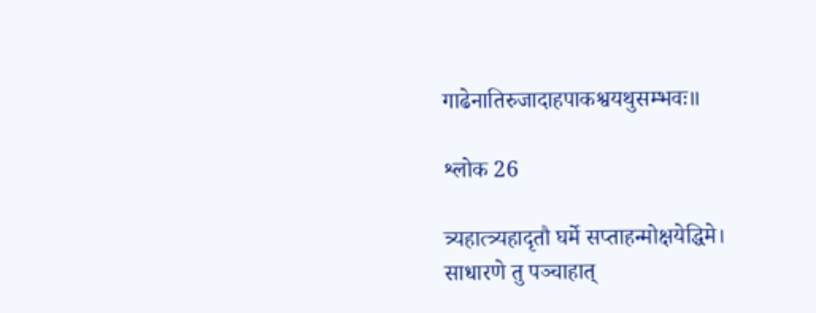गाढेनातिरुजादाहपाकश्वयथुसम्भवः॥

श्लोक 26

त्र्यहात्त्र्यहादृतौ घर्मे सप्ताहन्मोक्षयेद्धिमे।
साधारणे तु पञ्चाहात्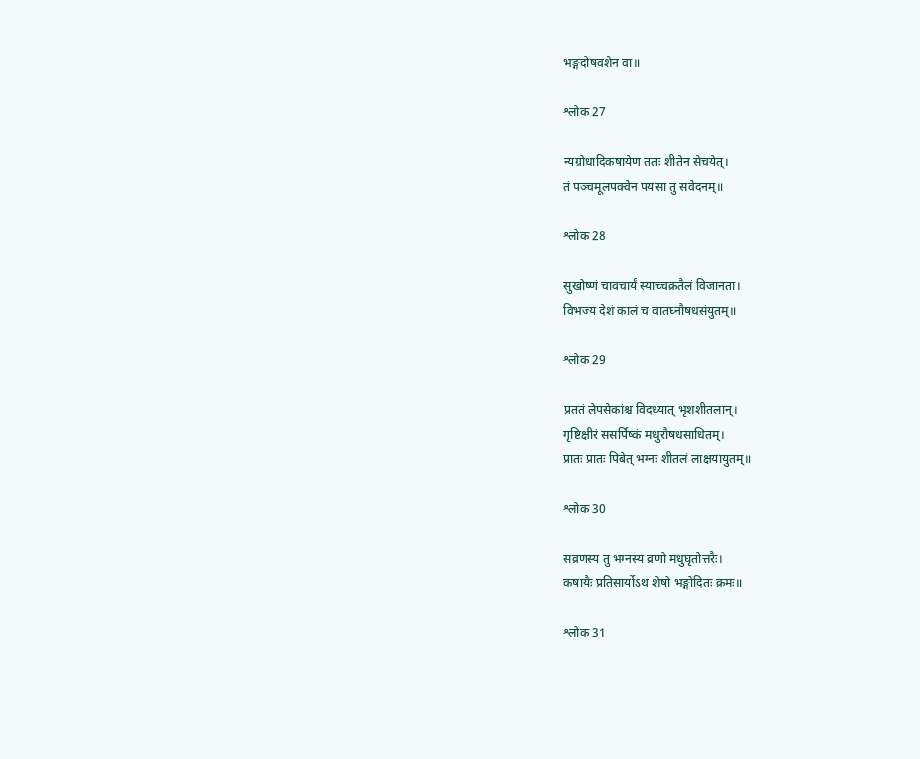भङ्गदोषवशेन वा॥

श्लोक 27

न्यग्रोधादिकषायेण ततः शीतेन सेचयेत्।
तं पञ्चमूलपक्वेन पयसा तु सवेदनम्॥

श्लोक 28

सुखोष्णं चावचार्यं स्याच्चक्रतैलं विजानता।
विभज्य देशं कालं च वातघ्नौषधसंयुतम्॥

श्लोक 29

प्रततं लेपसेकांश्च विदध्यात् भृशशीतलान्।
गृष्टिक्षीरं ससर्पिष्कं मधुरौषधसाधितम्।
प्रातः प्रातः पिबेत् भग्नः शीतलं लाक्षयायुतम्॥

श्लोक 30

सव्रणस्य तु भग्नस्य व्रणो मधुघृतोत्तरैः।
कषायैः प्रतिसार्योऽथ शेषो भङ्गोदितः क्रमः॥

श्लोक 31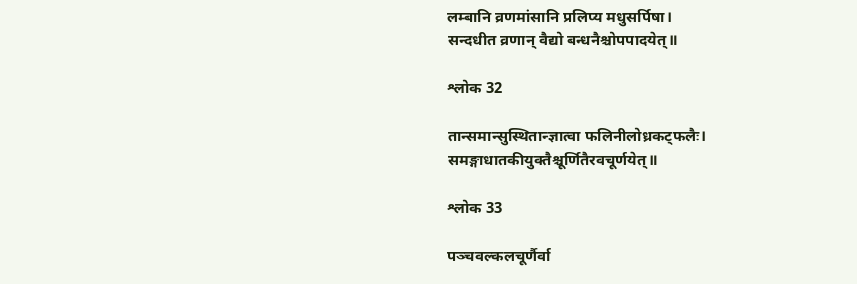लम्बानि व्रणमांसानि प्रलिप्य मधुसर्पिषा।
सन्दधीत व्रणान् वैद्यो बन्धनैश्चोपपादयेत्॥

श्लोक 32

तान्समान्सुस्थितान्ज्ञात्वा फलिनीलोध्रकट्फलैः।
समङ्गाधातकीयुक्तैश्चूर्णितैरवचूर्णयेत्॥

श्लोक 33

पञ्चवल्कलचूर्णैर्वा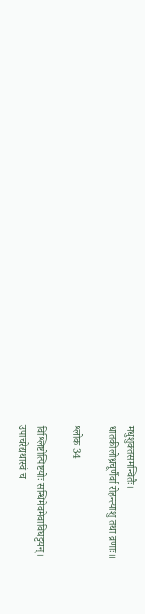मधुशुक्तसमन्वितैः।
धातकीलोध्रचूर्णैर्वा रोहन्त्याशु तथा व्रणाः॥

श्लोक 34

विश्लिष्टोत्पिष्टयोः सन्धिमेवमेवाविघट्टयन्।
उपाचरेद्यथास्वं च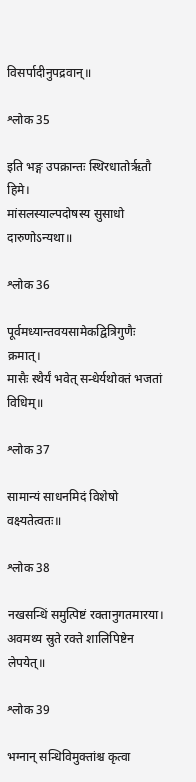विसर्पादीनुपद्रवान्॥

श्लोक 35

इति भङ्ग उपक्रान्तः स्थिरधातोरृतौ हिमे।
मांसलस्याल्पदोषस्य सुसाधो दारुणोऽन्यथा॥

श्लोक 36

पूर्वमध्यान्तवयसामेकद्वित्रिगुणैः क्रमात्।
मासैः स्थैर्यं भवेत् सन्धेर्यथोक्तं भजतां विधिम्॥

श्लोक 37

सामान्यं साधनमिदं विशेषो वक्ष्यतेत्वतः॥

श्लोक 38

नखसन्धिं समुत्पिष्टं रक्तानुगतमारया।
अवमथ्य स्रुते रक्ते शालिपिष्टेन लेपयेत्॥

श्लोक 39

भग्नान् सन्धिविमुक्तांश्च कृत्वा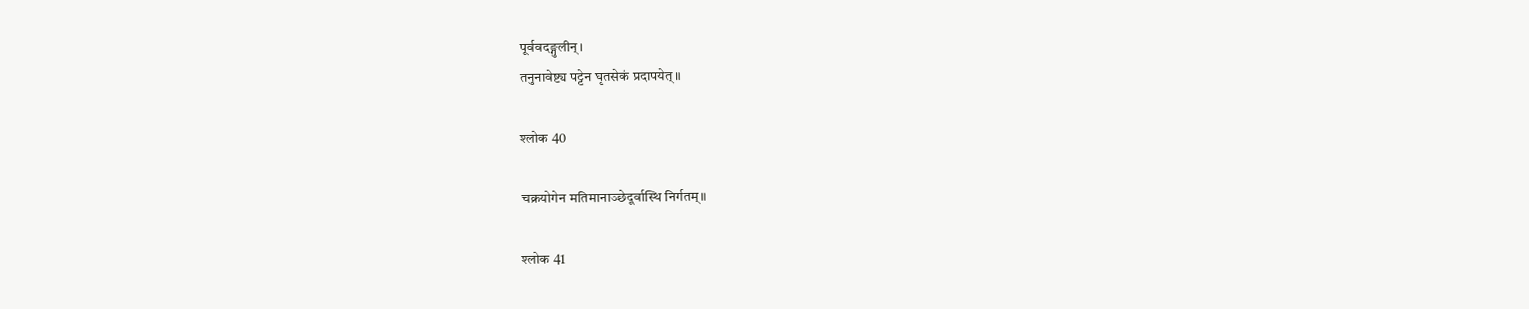पूर्ववदङ्गुलीन्।
तनुनावेष्ट्य पट्टेन घृतसेकं प्रदापयेत्॥

श्लोक 40

चक्रयोगेन मतिमानाञ्छेदूर्वास्थि निर्गतम्॥

श्लोक 41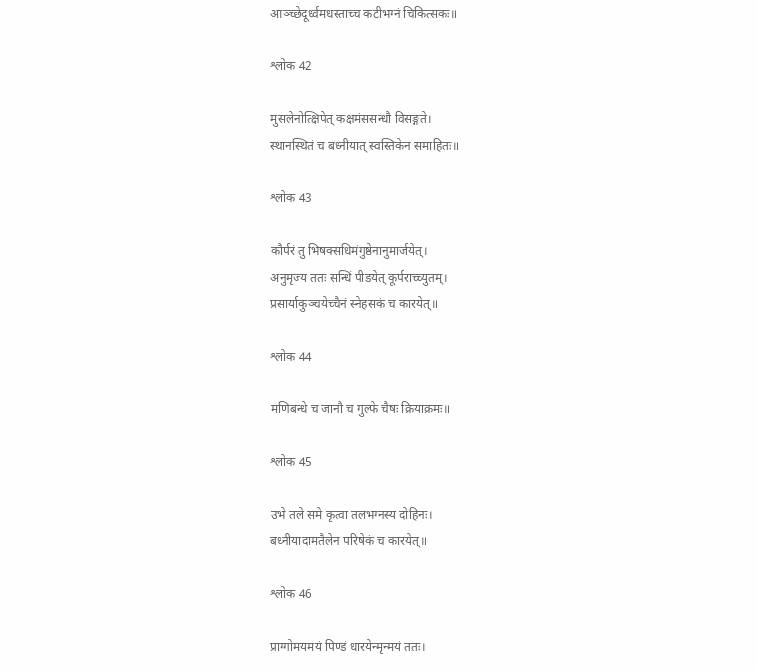आञ्च्छेदूर्ध्वमधस्ताच्च कटीभग्नं चिकित्सकः॥

श्लोक 42

मुसलेनोत्क्षिपेत् कक्षमंससन्धौ विसङ्गते।
स्थानस्थितं च बध्नीयात् स्वस्तिकेन समाहितः॥

श्लोक 43

कौर्परं तु भिषक्सधिमंगुष्ठेनानुमार्जयेत्।
अनुमृज्य ततः सन्धिं पीडयेत् कूर्पराच्च्युतम्।
प्रसार्याकुञ्चयेच्चैनं स्नेहसकं च कारयेत्॥

श्लोक 44

मणिबन्धे च जानौ च गुल्फे चैषः क्रियाक्रमः॥

श्लोक 45

उभे तले समे कृत्वा तलभग्नस्य दोहिनः।
बध्नीयादामतैलेन परिषेकं च कारयेत्॥

श्लोक 46

प्राग्गोमयमयं पिण्डं धारयेन्मृन्मयं ततः।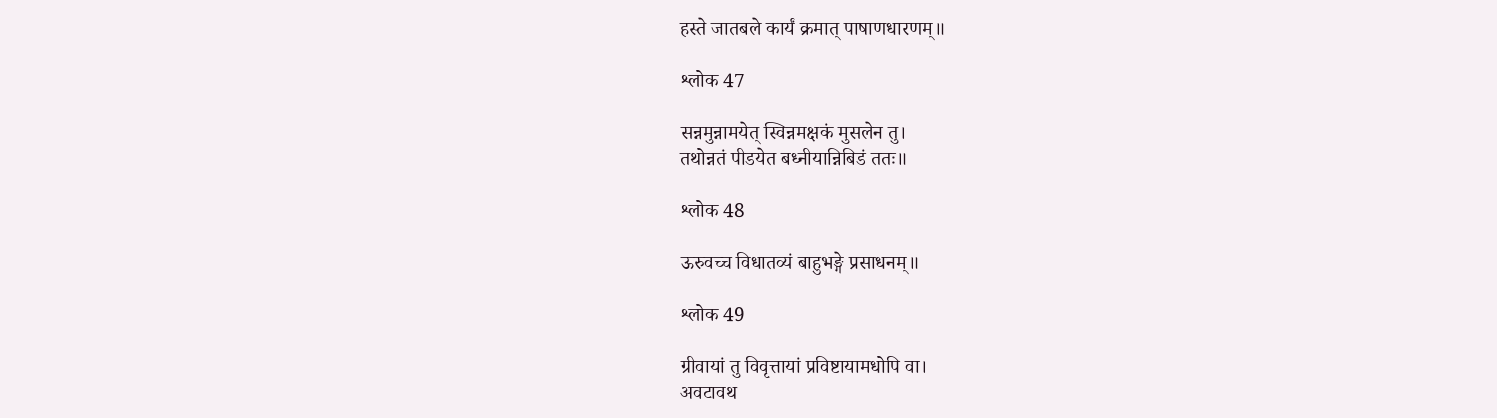हस्ते जातबले कार्यं क्रमात् पाषाणधारणम्॥

श्लोक 47

सन्नमुन्नामयेत् स्विन्नमक्षकं मुसलेन तु।
तथोन्नतं पीडयेत बध्नीयान्निबिडं ततः॥

श्लोक 48

ऊरुवच्च विधातव्यं बाहुभङ्गे प्रसाधनम्॥

श्लोक 49

ग्रीवायां तु विवृत्तायां प्रविष्टायामधोपि वा।
अवटावथ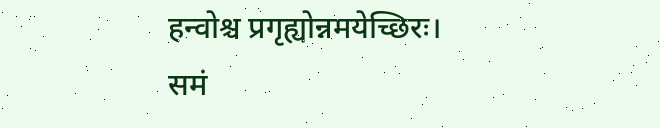हन्वोश्च प्रगृह्योन्नमयेच्छिरः।
समं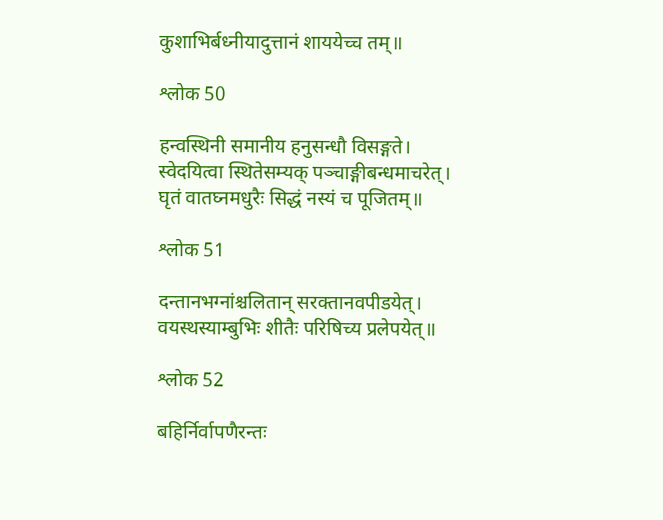कुशाभिर्बध्नीयादुत्तानं शाययेच्च तम्॥

श्लोक 50

हन्वस्थिनी समानीय हनुसन्धौ विसङ्गते।
स्वेदयित्वा स्थितेसम्यक् पञ्चाङ्गीबन्धमाचरेत्।
घृतं वातघ्नमधुरैः सिद्धं नस्यं च पूजितम्॥

श्लोक 51

दन्तानभग्नांश्चलितान् सरक्तानवपीडयेत्।
वयस्थस्याम्बुभिः शीतैः परिषिच्य प्रलेपयेत्॥

श्लोक 52

बहिर्निर्वापणैरन्तः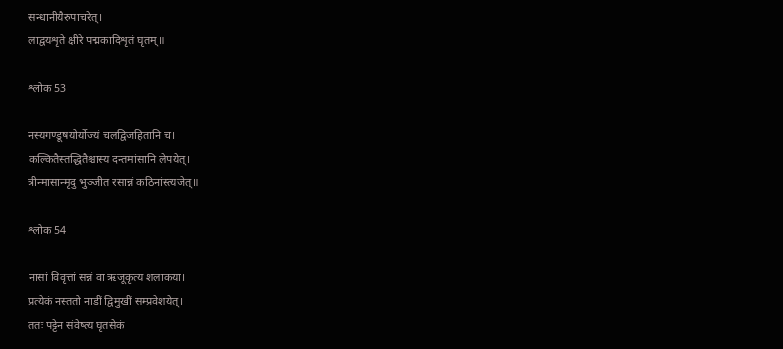सन्धानीयैरुपाचरेत्।
लाद्वयशृते क्षीरे पद्मकादिशृतं घृतम्॥

श्लोक 53

नस्यगण्डूषयोर्योज्यं चलद्विजहितानि च।
कल्कितैस्तद्धितैश्चास्य दन्तमांसानि लेपयेत्।
त्रीन्मासान्मृदु भुञ्जीत रसान्नं कठिनांस्त्यजेत्॥

श्लोक 54

नासां विवृत्तां सन्नं वा ऋजूकृत्य शलाकया।
प्रत्येकं नस्ततो नाडीं द्विमुखीं सम्प्रवेशयेत्।
ततः पट्टेन संवेष्त्य घृतसेकं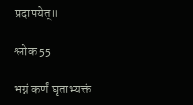प्रदापयेत्॥

श्लोक 55

भग्नं कर्णं घृताभ्यक्तं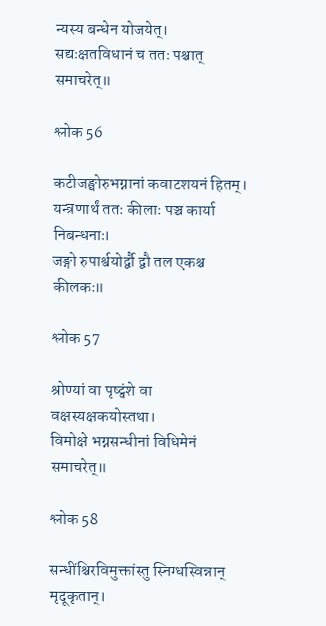न्यस्य बन्धेन योजयेत्।
सद्यःक्षतविधानं च ततः पश्चात् समाचरेत्॥

श्लोक 56

कटीजङ्घोरुभग्नानां कवाटशयनं हितम्।
यन्त्रणार्थं ततः कीलाः पञ्च कार्या निबन्धनाः।
जङ्गो रुपार्श्वयोर्द्वौ द्वौ तल एकश्च कीलकः॥

श्लोक 57

श्रोण्यां वा पृष्ट्वंशे वा वक्षस्यक्षकयोस्तथा।
विमोक्षे भग्नसन्धीनां विधिमेनं समाचरेत्॥

श्लोक 58

सन्धींश्चिरविमुक्तांस्तु स्निग्धस्विन्नान् मृदूकृतान्।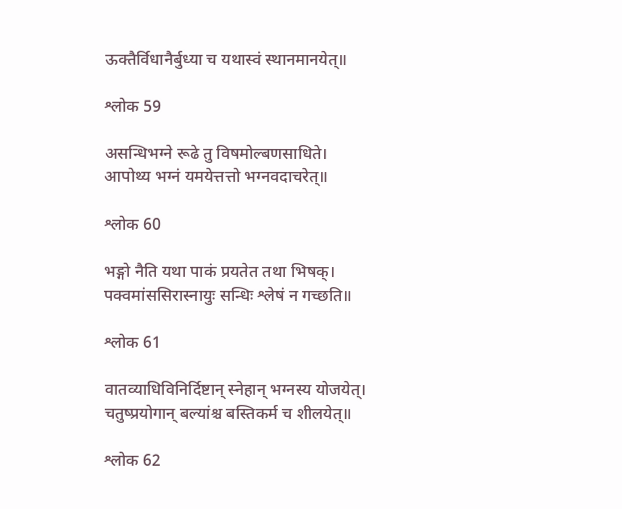ऊक्तैर्विधानैर्बुध्या च यथास्वं स्थानमानयेत्॥

श्लोक 59

असन्धिभग्ने रूढे तु विषमोल्बणसाधिते।
आपोथ्य भग्नं यमयेत्तत्तो भग्नवदाचरेत्॥

श्लोक 60

भङ्गो नैति यथा पाकं प्रयतेत तथा भिषक्।
पक्वमांससिरास्नायुः सन्धिः श्लेषं न गच्छति॥

श्लोक 61

वातव्याधिविनिर्दिष्टान् स्नेहान् भग्नस्य योजयेत्।
चतुष्प्रयोगान् बल्यांश्च बस्तिकर्म च शीलयेत्॥

श्लोक 62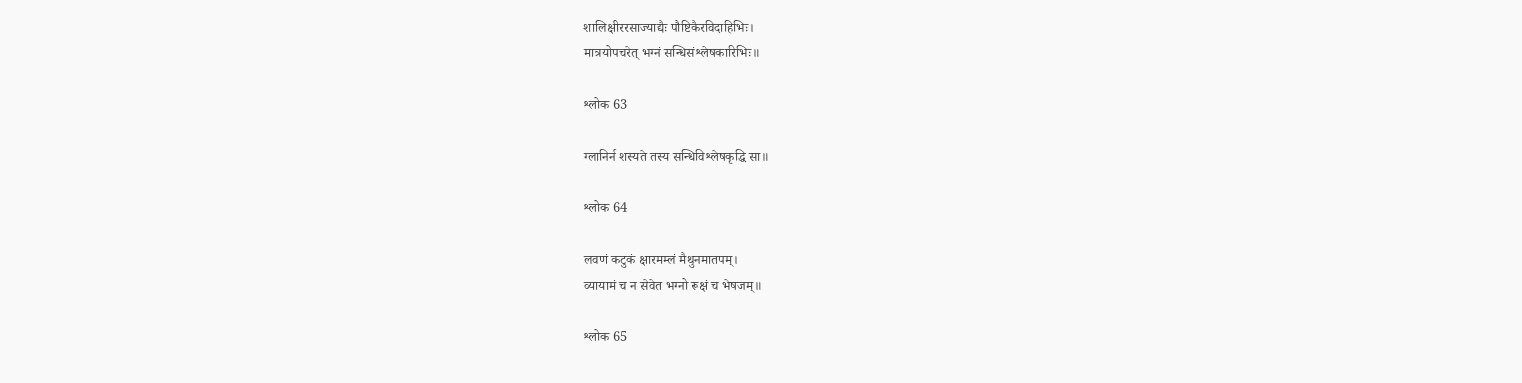शालिक्षीररसाज्याद्यैः पौष्टिकैरविदाहिभिः।
मात्रयोपचरेत् भग्नं सन्धिसंश्लेषकारिभिः॥

श्लोक 63

ग्लानिर्न शस्यते तस्य सन्धिविश्लेषकृद्धि सा॥

श्लोक 64

लवणं कटुकं क्षारमम्लं मैथुनमातपम्।
व्यायामं च न सेवेत भग्नो रूक्षं च भेषजम्॥

श्लोक 65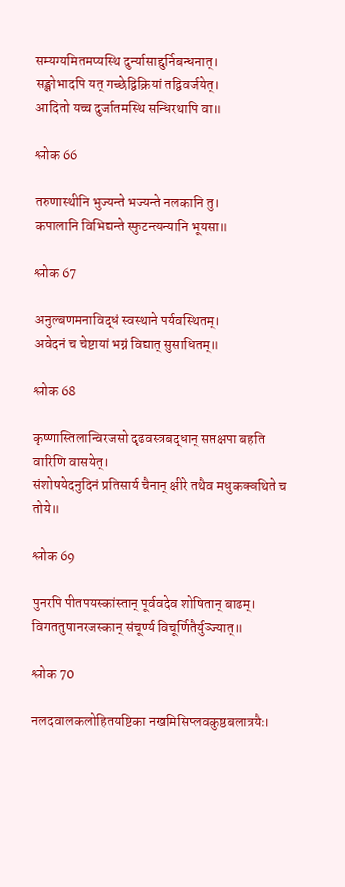सम्यग्यमितमप्यस्थि दुर्न्यासाद्दुर्निबन्धनात्।
सङ्क्षोभादपि यत् गच्छेद्विक्रियां तद्विवर्जयेत्।
आदितो यच्च दुर्जातमस्थि सन्धिरथापि वा॥

श्लोक 66

तरुणास्थीनि भुज्यन्ते भज्यन्ते नलकानि तु।
कपालानि विभिद्यन्ते स्फुटन्त्यन्यानि भूयसा॥

श्लोक 67

अनुल्बणमनाविद्धं स्वस्थाने पर्यवस्थितम्।
अवेदनं च चेष्टायां भग्नं विद्यात् सुसाधितम्॥

श्लोक 68

कृष्णास्तिलान्विरजसो दृढवस्त्रबद्धान् सप्तक्षपा बहति वारिणि वासयेत्।
संशोषयेदनुदिनं प्रतिसार्य चैनान् क्षीरे तथैव मधुकक्वथिते च तोये॥

श्लोक 69

पुनरपि पीतपयस्कांस्तान् पूर्ववदेव शोषितान् बाढम्।
विगततुषानरजस्कान् संचूर्ण्य विचूर्णितैर्युञ्ज्यात्॥

श्लोक 70

नलदवालकलोहितयष्टिका नखमिसिप्लवकुष्ठबलात्रयैः।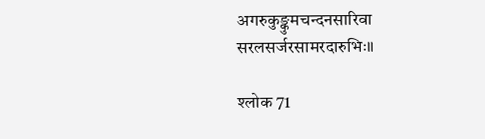अगरुकुङ्कुमचन्दनसारिवा सरलसर्जरसामरदारुभिः॥

श्लोक 71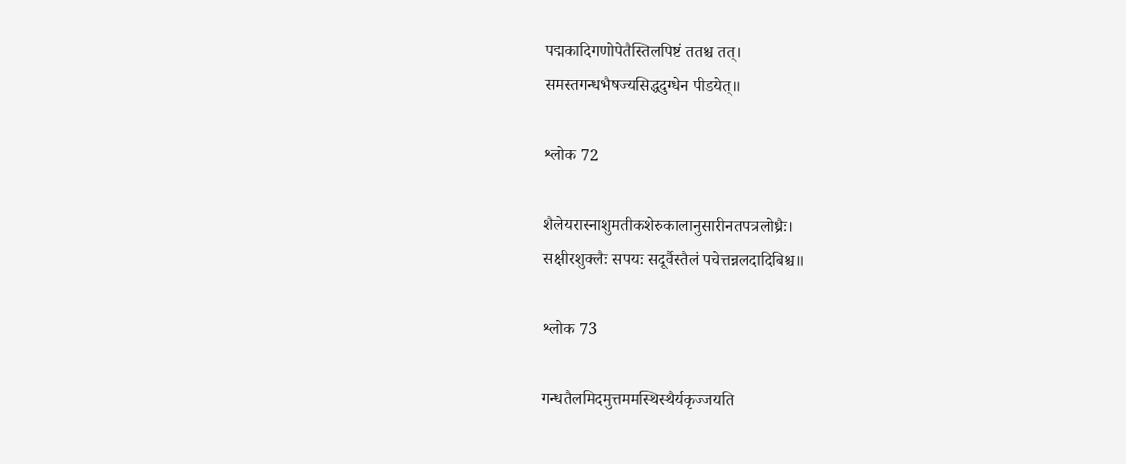पद्मकादिगणोपेतैस्तिलपिष्टं ततश्च तत्।
समस्तगन्धभैषज्यसिद्धदुग्धेन पीडयेत्॥

श्लोक 72

शैलेयरास्नाशुमतीकशेरुकालानुसारीनतपत्रलोध्रैः।
सक्षीरशुक्लैः सपयः सदूर्वैस्तैलं पचेत्तन्नलदादिबिश्च॥

श्लोक 73

गन्धतैलमिदमुत्तममस्थिस्थैर्यकृज्जयति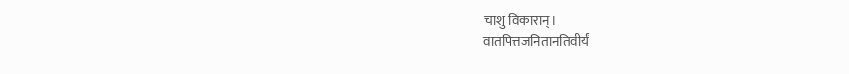चाशु विकारान्।
वातपित्तजनितानतिवीर्यं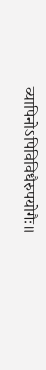व्यापिनोऽपिविविधैरुपयोगैः॥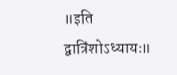॥इति द्वात्रिंशोऽध्यायः॥